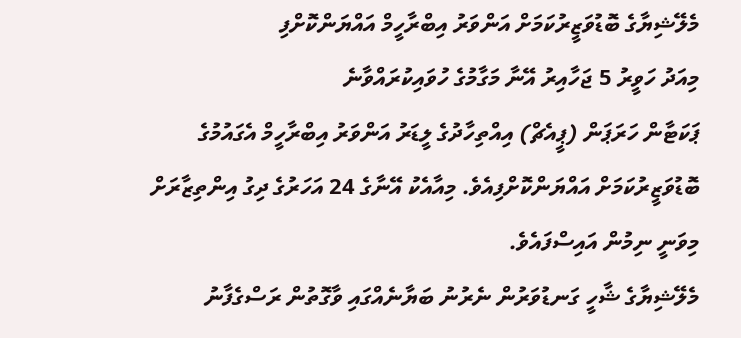މެލޭޝިޔާގެ ބޮޑުވަޒީރުކަމަށް އަންވަރު އިބްރާހީމް އައްޔަންކޮށްފި
މިއަދު ހަވީރު 5 ޖަހާއިރު އޭނާ މަގާމުގެ ހުވައިކުރައްވާނެ
ޕަކަޓާން ހަރަޕަން (ޕީއެޗް) އިއްތިހާދުގެ ލީޑަރު އަންވަރު އިބްރާހީމް އެގައުމުގެ ބޮޑުވަޒީރުކަމަށް އައްޔަންކޮށްފިއެވެ. މިއާއެކު އޭނާގެ 24 އަހަރުގެ ދިގު އިންތިޒާރަށް މިވަނީ ނިމުން އައިސްފައެވެ.
މެލޭޝިޔާގެ ޝާހީ ގަނޑުވަރުން ނެރުނު ބަޔާނެއްގައި ވާގޮތުން ރަސްގެފާނު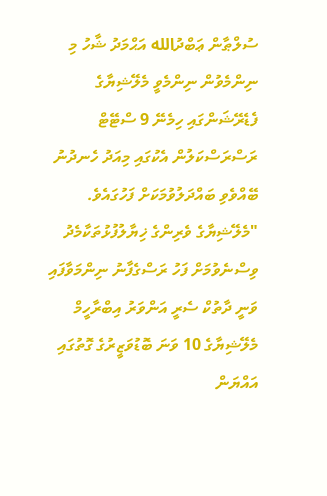ސުލްޠާން ޢަބްދުالله އަޙްމަދު ޝާހު މި ނިންމެވުން ނިންމެވީ މެލޭޝިޔާގެ ފެޑެރޭޝަންގައި ހިމެނޭ 9 ސްޓޭޓް ރަސްރަސްކަލުން އެކުގައި މިއަދު ހެނދުނު ބޭއްވެވި ބައްދަލުވުމަކަށް ފަހުގައެވެ.
"މެލޭޝިޔާގެ ވެރިންގެ ޚިޔާލުފުޅުތަކާމެދު ވިސްނެވުމަށް ފަހު ރަސްގެފާނު ނިންމަވާފައި ވަނީ ދާތުކް ސެރީ އަންވަރު އިބްރާހީމް މެލޭޝިޔާގެ 10 ވަނަ ބޮޑުވަޒީރުގެ ގޮތުގައި އައްޔަން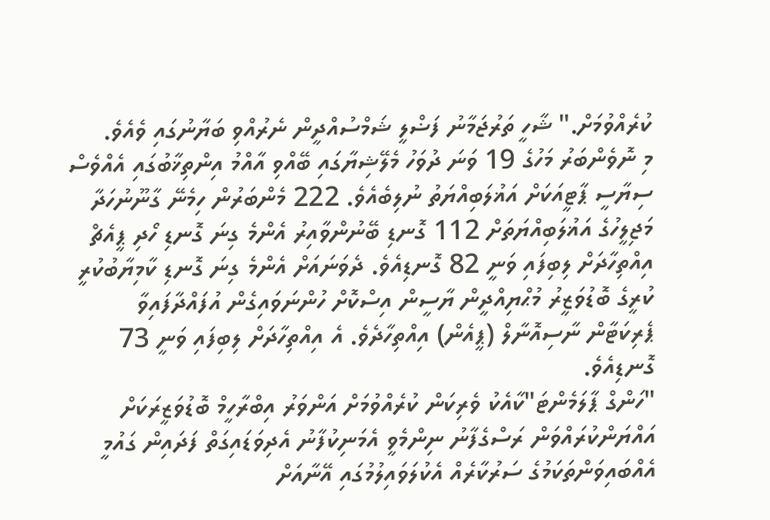ކުރެއްވުމަށް." ޝާހީ ތަރުޖަމާނު ފަޟްލީ ޝަމްސުއްދީން ނެރުއްވި ބަޔާނުގައި ވެއެވެ.
މި ނޮވެންބަރު މަހުގެ 19 ވަނަ ދުވަހު މެލޭޝިޔާގައި ބޭއްވި އާއްމު އިންތިޚާބުގައި އެއްވެސް ސިޔާސީ ޕާޓީއަކަށް އަޣުލަބިއްޔަތު ނުލިބެއެވެ. 222 މެންބަރުން ހިމެނޭ ގާނޫނުހަދާ މަޖިލީހުގެ އަޣުލަބިއްޔަތަށް 112 ގޮނޑި ބޭނުންވާއިރު އެންމެ ގިނަ ގޮނޑި ހޯދި ޕީއެޗް އިއްތިހާދަށް ލިބިފައި ވަނީ 82 ގޮނޑިއެވެ. ދެވަނައަށް އެންމެ ގިނަ ގޮނޑި ކާމިޔާބުކުރީ ކުރީގެ ބޮޑުވަޒީރު މުޙްޔިއްދީން ޔާސީން އިސްކޮށް ހުންނަވައިގެން އުފައްދާފައިވާ ޕެރިކަޓާން ނާސިއޮނާލް (ޕީއެން) އިއްތިހާދެވެ. އެ އިއްތިހާދަށް ލިބިފައި ވަނީ 73 ގޮނޑިއެވެ.
"ހަންގް ޕާލަމެންޓަ"ކާއެކު ވެރިކަން ކުރެއްވުމަށް އަންވަރު އިބްރާހީމް ބޮޑުވަޒީރަކަށް އައްޔަންކުރައްވަން ރަސްގެފާނު ނިންމެވީ އެމަނިކުފާނު އެދިވަޑައިގަތް ފަދައިން ގައުމީ އެއްބައިވަންތަކަމުގެ ސަރުކާރެއް އެކުލަވައިލުމުގައި އޭނާއަށް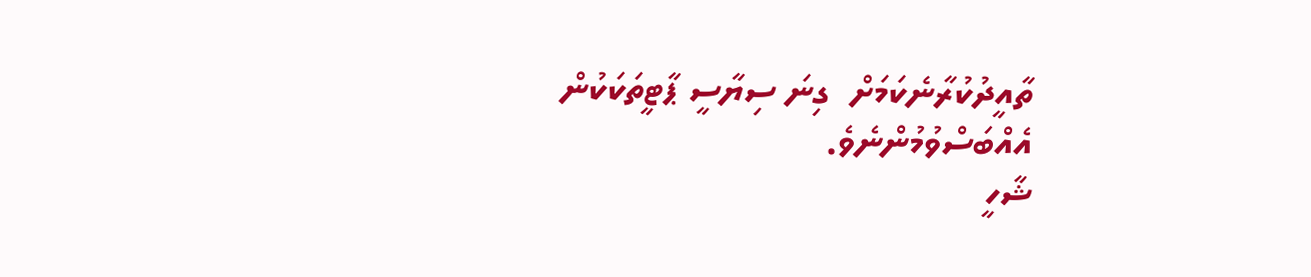ތާއީދުކުރާނެކަމަށް  ގިނަ ސިޔާސީ ޕާޓީތަކަކުން އެއްބަސްވުމުންނެވެ.
ޝާހީ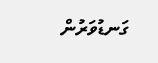ގަނޑުވަރުން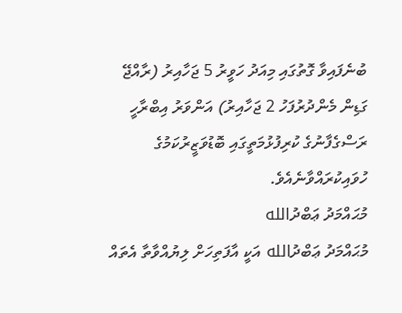ބުނެފައިވާ ގޮތުގައި މިއަދު ހަވީރު 5 ޖަހާއިރު (ރާއްޖޭ ގަޑިން މެންދުރުފަހު 2 ޖަހާއިރު) އަންވަރު އިބްރާހީ ރަސްގެފާނުގެ ކުރިފުޅުމަތީގައި ބޮޑުވަޒީރުކަމުގެ ހުވައިކުރައްވާނެއެވެ.
މުޙައްމަދު ޢަބްދުالله
މުޙައްމަދު ޢަބްދުالله އަކީ އާފަތިހަށް ލިޔުއްވާތާ އެތައް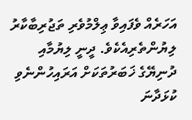އަހަރެއް ވެފައިވާ ޢިލްމުވެރި ތަޖުރިބާކާރު ލިޔުންތެރިއެކެވެ. ދީނީ ލިޔުމާއި ދުނިޔޭގެ ޚަބަރުތަކަށް އަރައިހުންނެވި ކުޅަދާނަ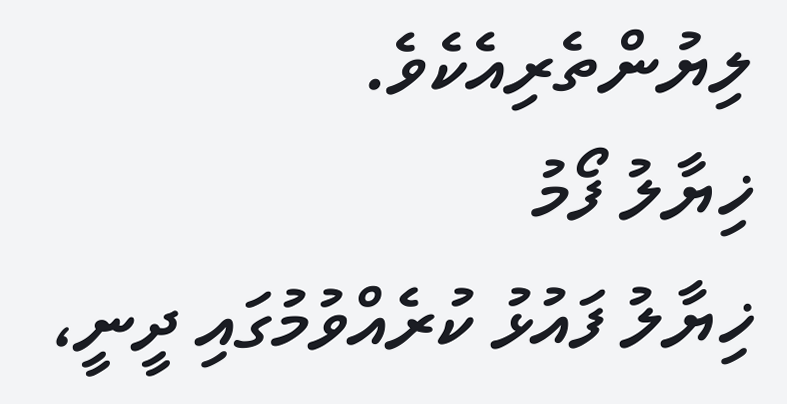ލިޔުންތެރިއެކެވެ.
ޚިޔާލު ފޯމު
ޚިޔާލު ފައުޅު ކުރެއްވުމުގައި ދީނީ،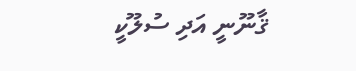ޤާނޫނީ އަދި ސުލޫކީ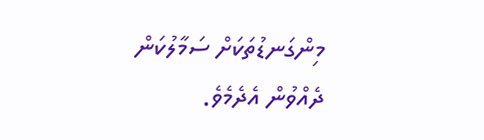މިންގަނޑުތަކަށް ސަމާލުކަން ދެއްވުން އެދެމެވެ.